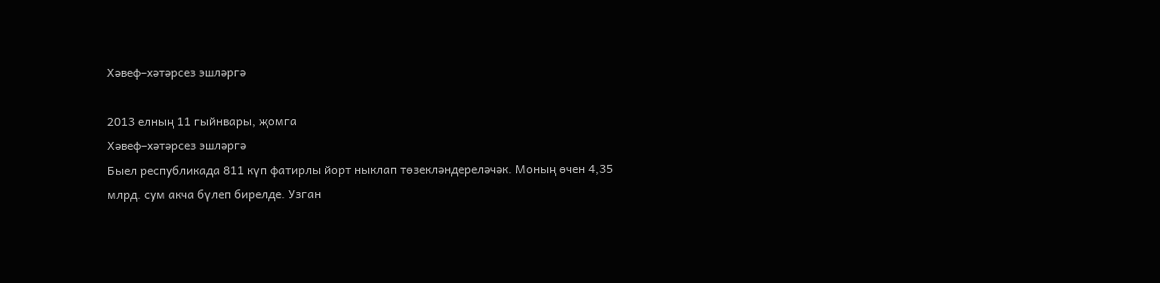Хәвеф–хәтәрсез эшләргә

2013 елның 11 гыйнвары, җомга
Хәвеф–хәтәрсез эшләргә
Быел республикада 811 күп фатирлы йорт ныклап төзекләндереләчәк. Моның өчен 4,35 млрд. сум акча бүлеп бирелде. Узган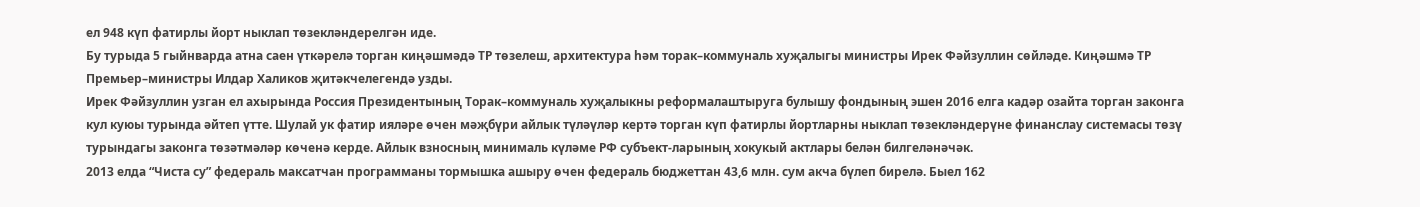ел 948 күп фатирлы йорт ныклап төзекләндерелгән иде.
Бу турыда 5 гыйнварда атна саен үткәрелә торган киңәшмәдә ТР төзелеш, архитектура һәм торак–коммуналь хуҗалыгы министры Ирек Фәйзуллин сөйләде. Киңәшмә ТР Премьер–министры Илдар Халиков җитәкчелегендә узды.
Ирек Фәйзуллин узган ел ахырында Россия Президентының Торак–коммуналь хуҗалыкны реформалаштыруга булышу фондының эшен 2016 елга кадәр озайта торган законга кул куюы турында әйтеп үтте. Шулай ук фатир ияләре өчен мәҗбүри айлык түләүләр кертә торган күп фатирлы йортларны ныклап төзекләндерүне финанслау системасы төзү турындагы законга төзәтмәләр көченә керде. Айлык взносның минималь күләме РФ субъект-ларының хокукый актлары белән билгеләнәчәк.
2013 елда “Чиста су” федераль максатчан программаны тормышка ашыру өчен федераль бюджеттан 43,6 млн. сум акча бүлеп бирелә. Быел 162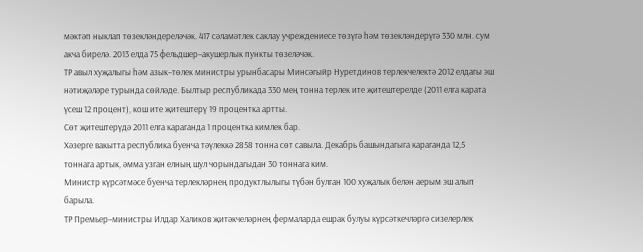мәктәп ныклап төзекләндереләчәк. 417 сәламәтлек саклау учреждениесе төзүгә һәм төзекләндерүгә 330 млн. сум акча бирелә. 2013 елда 75 фельдшер–акушерлык пункты төзеләчәк.
ТР авыл хуҗалыгы һәм азык–төлек министры урынбасары Минсәгыйр Нуретдинов терлекчелектә 2012 елдагы эш нәтиҗәләре турында сөйләде. Былтыр республикада 330 мең тонна терлек ите җитештерелде (2011 елга карата үсеш 12 процент), кош ите җитештерү 19 процентка артты.
Сөт җитештерүдә 2011 елга караганда 1 процентка кимлек бар.
Хәзерге вакытта республика буенча тәүлеккә 2858 тонна сөт савыла. Декабрь башындагыга караганда 12,5 тоннага артык, әмма узган елның шул чорындагыдан 30 тоннага ким.
Министр күрсәтмәсе буенча терлекләрнең продуктлылыгы түбән булган 100 хуҗалык белән аерым эш алып барыла.
ТР Премьер–министры Илдар Халиков җитәкчеләрнең фермаларда ешрак булуы күрсәткечләргә сизелерлек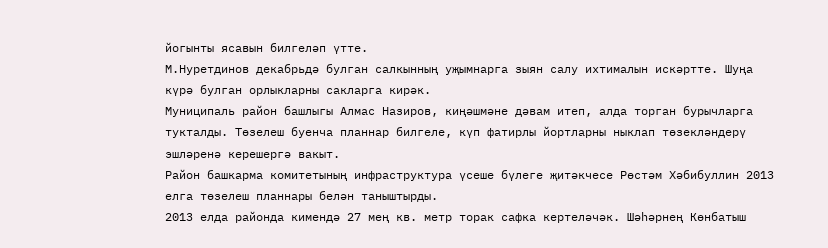йогынты ясавын билгеләп үтте.
М.Нуретдинов декабрьдә булган салкынның уҗымнарга зыян салу ихтималын искәртте. Шуңа күрә булган орлыкларны сакларга кирәк.
Муниципаль район башлыгы Алмас Назиров, киңәшмәне дәвам итеп, алда торган бурычларга тукталды. Төзелеш буенча планнар билгеле, күп фатирлы йортларны ныклап төзекләндерү эшләренә керешергә вакыт.
Район башкарма комитетының инфраструктура үсеше бүлеге җитәкчесе Рөстәм Хәбибуллин 2013 елга төзелеш планнары белән таныштырды.
2013 елда районда кимендә 27 мең кв. метр торак сафка кертеләчәк. Шәһәрнең Көнбатыш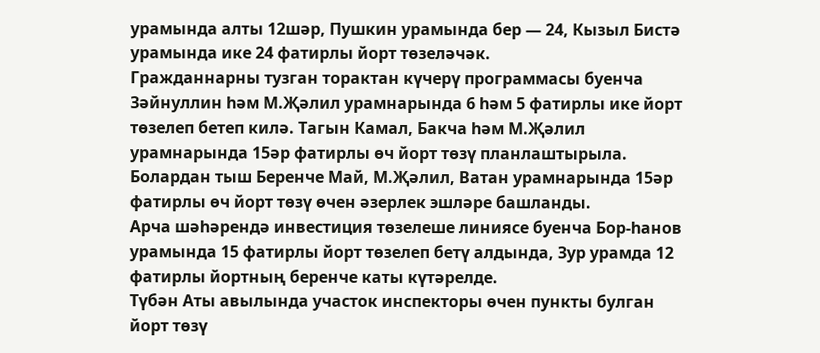урамында алты 12шәр, Пушкин урамында бер — 24, Кызыл Бистә урамында ике 24 фатирлы йорт төзеләчәк.
Гражданнарны тузган торактан күчерү программасы буенча Зәйнуллин һәм М.Җәлил урамнарында 6 һәм 5 фатирлы ике йорт төзелеп бетеп килә. Тагын Камал, Бакча һәм М.Җәлил урамнарында 15әр фатирлы өч йорт төзү планлаштырыла. Болардан тыш Беренче Май, М.Җәлил, Ватан урамнарында 15әр фатирлы өч йорт төзү өчен әзерлек эшләре башланды.
Арча шәһәрендә инвестиция төзелеше линиясе буенча Бор-һанов урамында 15 фатирлы йорт төзелеп бетү алдында, Зур урамда 12 фатирлы йортның беренче каты күтәрелде.
Түбән Аты авылында участок инспекторы өчен пункты булган йорт төзү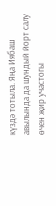күздә тотыла. Яңа Иябаш авылында да шундый йорт салу өчен җир участогы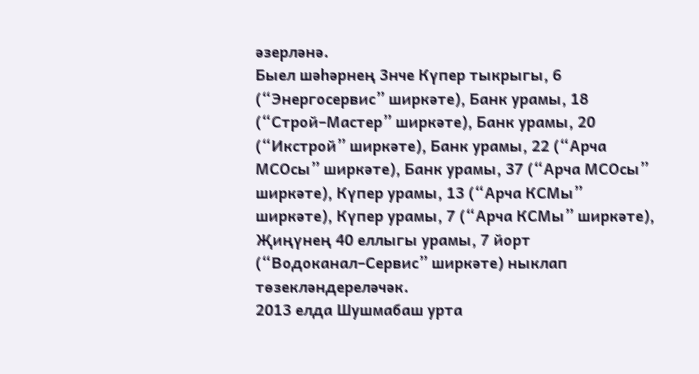әзерләнә.
Быел шәһәрнең 3нче Күпер тыкрыгы, 6 (“Энергосервис” ширкәте), Банк урамы, 18 (“Строй–Мастер” ширкәте), Банк урамы, 20 (“Икстрой” ширкәте), Банк урамы, 22 (“Арча МСОсы” ширкәте), Банк урамы, 37 (“Арча МСОсы” ширкәте), Күпер урамы, 13 (“Арча КСМы” ширкәте), Күпер урамы, 7 (“Арча КСМы” ширкәте), Җиңүнең 40 еллыгы урамы, 7 йорт (“Водоканал–Сервис” ширкәте) ныклап төзекләндереләчәк.
2013 елда Шушмабаш урта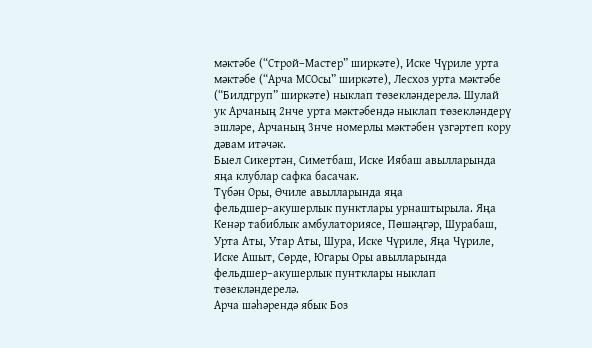мәктәбе (“Строй–Мастер” ширкәте), Иске Чүриле урта мәктәбе (“Арча МСОсы” ширкәте), Лесхоз урта мәктәбе (“Билдгруп” ширкәте) ныклап төзекләндерелә. Шулай ук Арчаның 2нче урта мәктәбендә ныклап төзекләндерү эшләре, Арчаның 3нче номерлы мәктәбен үзгәртеп кору дәвам итәчәк.
Быел Сикертән, Симетбаш, Иске Иябаш авылларында яңа клублар сафка басачак.
Түбән Оры, Өчиле авылларында яңа фельдшер–акушерлык пунктлары урнаштырыла. Яңа Кенәр табиблык амбулаториясе, Пөшәңгәр, Шурабаш, Урта Аты, Утар Аты, Шура, Иске Чүриле, Яңа Чүриле, Иске Ашыт, Сөрде, Югары Оры авылларында фельдшер–акушерлык пунтклары ныклап төзекләндерелә.
Арча шәһәрендә ябык Боз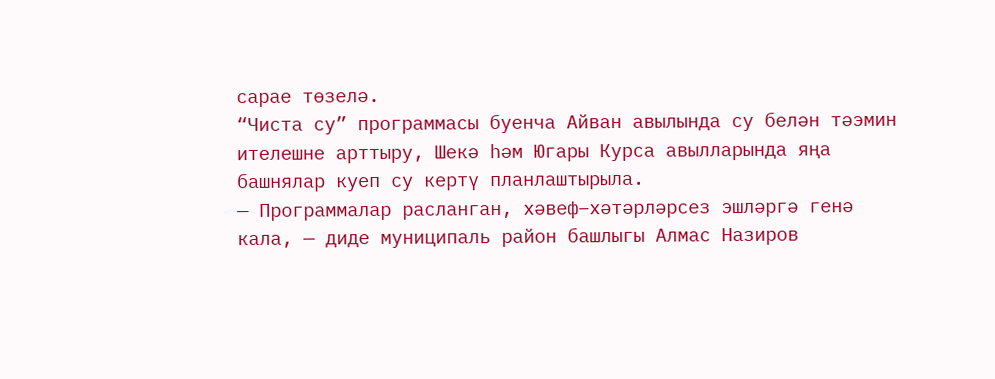сарае төзелә.
“Чиста су” программасы буенча Айван авылында су белән тәэмин ителешне арттыру, Шекә һәм Югары Курса авылларында яңа башнялар куеп су кертү планлаштырыла.
— Программалар расланган, хәвеф–хәтәрләрсез эшләргә генә кала, — диде муниципаль район башлыгы Алмас Назиров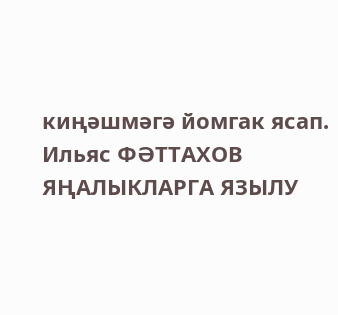киңәшмәгә йомгак ясап.
Ильяс ФӘТТАХОВ
ЯҢАЛЫКЛАРГА ЯЗЫЛУ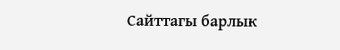Сайттагы барлык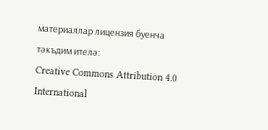материаллар лицензия буенча тәкъдим ителә:
Creative Commons Attribution 4.0 International